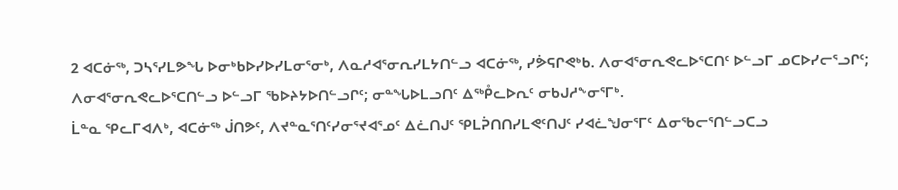2 ᐊᑕᓃᖅ, ᑐᓴᕐᓯᒪᕗᖓ ᐅᓂᒃᑲᐅᓯᐅᓯᒪᓂᕐᓂᒃ, ᐱᓇᓱᐊᕐᓂᕆᓯᒪᔭᑎᓪᓗ ᐊᑕᓃᖅ, ᓯᕘᕋᒋᕙᒃᑲ. ᐱᓂᐊᕐᓂᕆᕙᓚᐅᕐᑕᑎᑦ ᐅᓪᓗᒥ ᓄᑕᐅᓯᓕᕐᓗᒋᑦ; ᐱᓂᐊᕐᓂᕆᕙᓚᐅᕐᑕᑎᓪᓗ ᐅᓪᓗᒥ ᖃᐅᔨᔭᐅᑎᓪᓗᒋᑦ; ᓂᓐᖓᐅᒪᓗᑎᑦ ᐃᖅᑬᓚᐅᕆᑦ ᓂᑲᒍᓱᖕᓂᕐᒥᒃ.
ᒫᓐᓇ ᕿᓚᒥᐊᐱᒃ, ᐊᑕᓃᖅ ᒎᑎᕗᑦ, ᐱᔪᓐᓇᕐᑎᑦᓯᓂᕐᔪᐊᕐᓄᑦ ᐃᓛᑎᒍᑦ ᕿᒪᕉᑎᑎᓯᒪᕙᑦᑎᒍᑦ ᓯᐊᓛᖑᓂᕐᒥᑦ ᐃᓂᖃᓕᕐᑎᓪᓗᑕᓗ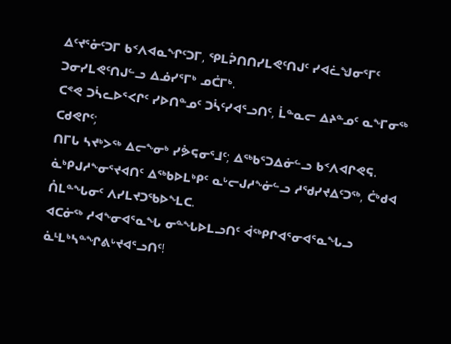ᐃᑦᔪᕐᓁᑦᑐᒥ ᑲᑉᐱᐊᓇᖏᑦᑐᒥ, ᕿᒪᕉᑎᑎᓯᒪᕙᑦᑎᒍᑦ ᓯᐊᓛᖑᓂᕐᒥᑦ ᑐᓂᓯᒪᕙᑦᑎᒍᓪᓗ ᐃᓅᓯᕐᒥᒃ ᓄᑖᒥᒃ.
ᑕᕝᕙ ᑐᓵᓚᐅᕐᐸᒋᑦ ᓯᐅᑎᓐᓄᑦ ᑐᓵᑦᓯᐊᕐᓗᑎᑦ, ᒫᓐᓇᓕ ᐃᔨᓐᓄᑦ ᓇᖕᒥᓂᖅ ᑕᑯᕙᒋᑦ;
ᑎᒥᒐ ᓴᔪᒃᐳᖅ ᐃᓕᖕᓂᒃ ᓯᕘᕋᓂᕐᒧᑦ; ᐃᖅᑲᕐᑐᐃᓃᓪᓗ ᑲᑉᐱᐊᒋᕙᕋ.
ᓈᒃᑭᒍᓱᖕᓂᕐᔪᐊᑎᑦ ᐃᖅᑲᐅᒪᒃᑭᑦ ᓇᒡᓕᒍᓱᖕᓃᓪᓗ ᓱᖁᓯᔪᐃᑦᑐᖅ, ᑖᒃᑯᐊ ᑍᒪᓐᖓᓂᑦ ᐱᓯᒪᔪᑐᖃᐅᖕᒪᑕ.
ᐊᑕᓃᖅ ᓱᐊᖕᓂᐊᕐᓇᖓ ᓂᓐᖓᐅᒪᓗᑎᑦ ᐋᖅᑭᒋᐊᕐᓂᐊᕐᓇᖓᓗ ᓈᒻᒪᒃᓴᓐᖏᕕᒡᔪᐊᕐᓗᑎᑦ!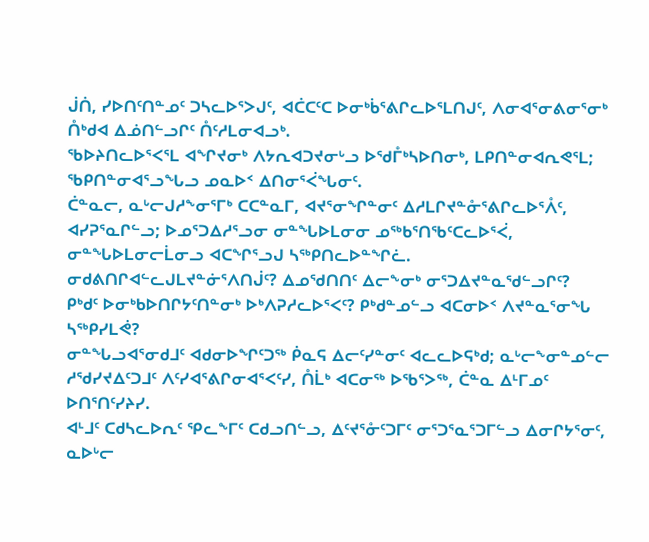ᒎᑏ, ᓯᐅᑎᑦᑎᓐᓄᑦ ᑐᓴᓚᐅᕐᐳᒍᑦ, ᐊᑖᑕᑦᑕ ᐅᓂᒃᑳᕐᕕᒋᓚᐅᕐᒪᑎᒍᑦ, ᐱᓂᐊᕐᓂᕕᓂᕐᓂᒃ ᑍᒃᑯᐊ ᐃᓅᑎᓪᓗᒋᑦ ᑍᑦᓱᒪᓂᐊᓗᒃ.
ᖃᐅᔨᑎᓚᐅᕐᐸᕐᒪ ᐊᖏᔪᓂᒃ ᐱᔭᕆᐊᑐᔪᓂᒡᓗ ᐅᖁᒤᒃᓴᐅᑎᓂᒃ, ᒪᑭᑎᓐᓂᐊᕆᕙᕐᒪ; ᖃᑭᑎᓐᓂᐊᕐᓗᖓᓗ ᓄᓇᐅᑉ ᐃᑎᓂᕐᐹᖓᓂᑦ.
ᑖᓐᓇᓕ, ᓇᒡᓕᒍᓱᖕᓂᕐᒥᒃ ᑕᑕᓐᓇᒥ, ᐊᔪᕐᓂᖏᓐᓂᑦ ᐃᓱᒪᒋᔪᓐᓁᕐᕕᒋᓚᐅᕐᐰᑦ, ᐊᓯᕈᕐᓇᒋᓪᓗ; ᐅᓄᕐᑐᐃᓱᕐᓗᓂ ᓂᓐᖓᐅᒪᓂᓂ ᓄᖅᑲᕐᑎᖃᑦᑕᓚᐅᕐᐹ, ᓂᓐᖓᐅᒪᓂᓕᒫᓂᓗ ᐊᑕᖏᕐᓗᒍ ᓴᖅᑭᑎᓚᐅᓐᖏᓛ.
ᓂᑯᕕᑎᒋᐊᓪᓚᒍᒪᔪᓐᓃᕐᐱᑎᒎᑦ? ᐃᓄᖁᑎᑎᑦ ᐃᓕᖕᓂᒃ ᓂᕐᑐᐃᔪᓐᓇᖁᓪᓗᒋᑦ?
ᑭᒃᑯᑦ ᐅᓂᒃᑲᐅᑎᒋᔭᑦᑎᓐᓂᒃ ᐅᒃᐱᕈᓱᓚᐅᕐᐸᑦ? ᑭᒃᑯᓐᓄᓪᓗ ᐊᑕᓂᐅᑉ ᐱᔪᓐᓇᕐᓂᖓ ᓴᖅᑭᓯᒪᕚ?
ᓂᓐᖓᓗᐊᕐᓂᑯᒧᑦ ᐊᑯᓂᐅᖏᑦᑐᖅ ᑮᓇᕋ ᐃᓕᑦᓯᓐᓂᑦ ᐊᓚᓚᐅᕋᒃᑯ; ᓇᒡᓕᖕᓂᓐᓄᓪᓕ ᓱᖁᓯᔪᐃᑦᑐᒧᑦ ᐱᑦᓯᐊᕐᕕᒋᓂᐊᕐᐸᑦᓯ, ᑍᒫᒃ ᐊᑕᓂᖅ ᐅᖃᕐᐳᖅ, ᑖᓐᓇ ᐃᒻᒥᓄᑦ ᐅᑎᕐᑎᑦᓯᔨᓯ.
ᐊᒻᒧᑦ ᑕᑯᓴᓚᐅᕆᑦ ᕿᓚᖕᒥᑦ ᑕᑯᓗᑎᓪᓗ, ᐃᑦᔪᕐᓁᑦᑐᒥᑦ ᓂᕐᑐᕐᓇᕐᑐᒥᓪᓗ ᐃᓂᒋᔭᕐᓂᑦ, ᓇᐅᒡᓕ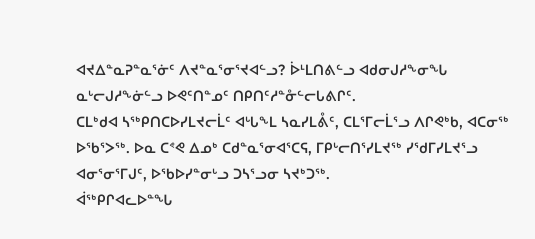ᐊᔪᐃᓐᓇᕈᓐᓇᕐᓃᑦ ᐱᔪᓐᓇᕐᓂᕐᔪᐊᓪᓗ? ᐆᒻᒪᑎᕕᓪᓗ ᐊᑯᓂᒍᓱᖕᓂᖓ ᓇᒡᓕᒍᓱᖕᓃᓪᓗ ᐅᕙᑦᑎᓐᓄᑦ ᑎᑭᑎᑦᓱᓐᓁᓪᓕᒐᕕᒋᑦ.
ᑕᒪᒃᑯᐊ ᓴᖅᑭᑎᑕᐅᓯᒪᔪᓕᒫᑦ ᐊᒡᒐᖕᒪ ᓴᓇᓯᒪᕔᑦ, ᑕᒪᕐᒥᓕᒫᕐᓗ ᐱᒋᕙᒃᑲ, ᐊᑕᓂᖅ ᐅᖃᕐᐳᖅ. ᐅᓇ ᑕᕝᕙ ᐃᓄᒃ ᑕᑯᓐᓇᕐᓂᐊᕐᑕᕋ, ᒥᑭᒡᓕᑎᕐᓯᒪᔪᖅ ᓯᖁᒥᓯᒪᔪᕐᓗ ᐊᓂᕐᓂᕐᒥᒍᑦ, ᐅᖃᐅᓯᓐᓂᒡᓗ ᑐᓴᕐᓗᓂ ᓴᔪᒃᑐᖅ.
ᐋᖅᑭᒋᐊᓚᐅᓐᖓ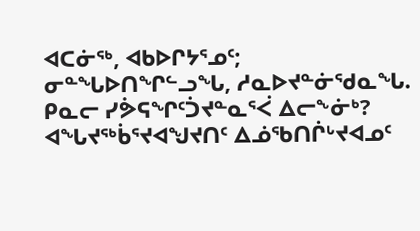ᐊᑕᓃᖅ, ᐊᑲᐅᒋᔭᕐᓄᑦ; ᓂᓐᖓᐅᑎᖏᓪᓗᖓ, ᓱᓇᐅᔪᓐᓃᖁᓇᖓ.
ᑭᓇᓕ ᓯᕘᕋᖏᑦᑑᔪᓐᓇᕐᐹ ᐃᓕᖕᓃᒃ? ᐊᖓᔪᖅᑳᕐᔪᐊᖑᔪᑎᑦ ᐃᓅᖃᑎᒌᒡᔪᐊᓄᑦ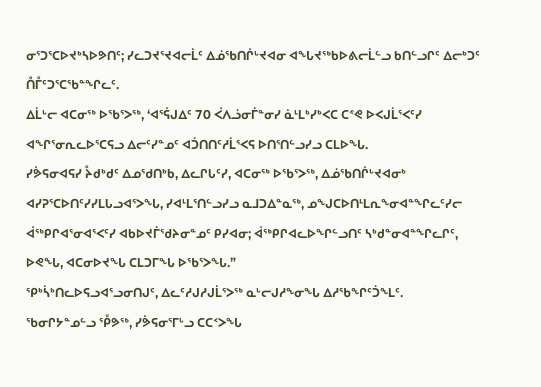ᓂᕐᑐᕐᑕᐅᔪᒃᓴᐅᕗᑎᑦ; ᓯᓚᑐᔪᕐᔪᐊᓕᒫᑦ ᐃᓅᖃᑎᒌᒡᔪᐊᓂ ᐊᖓᔪᖅᑲᐅᕕᓕᒫᓪᓗ ᑲᑎᓪᓗᒋᑦ ᐃᓕᒃᑐᑦ ᑍᒤᑦᑐᕐᑕᖃᓐᖏᓚᑦ.
ᐃᒫᒡᓕ ᐊᑕᓂᖅ ᐅᖃᕐᐳᖅ, ‘ᐊᕐᕌᒍᐃᑦ 70 ᐹᐱᓘᓂᒦᓐᓂᓯ ᓈᒻᒪᒃᓯᒃᐸᑕ ᑕᕝᕙ ᐅᐸᒍᒫᕐᐸᑦᓯ ᐊᖏᕐᓂᕆᓚᐅᕐᑕᕋᓗ ᐃᓕᑦᓯᓐᓄᑦ ᐊᑑᑎᑎᑦᓱᒫᕐᐸᕋ ᐅᑎᕐᑎᓪᓗᓯᓗ ᑕᒪᐅᖓ.
ᓯᕘᕋᓂᐊᕋᓯ ᔧᑯᒃᑯᑦ ᐃᓄᖁᑎᒃᑲ, ᐃᓚᒋᒐᑦᓯ, ᐊᑕᓂᖅ ᐅᖃᕐᐳᖅ, ᐃᓅᖃᑎᒌᒡᔪᐊᓂᒃ ᐊᓯᕈᕐᑕᐅᑎᑦᓯᓯᒪᒐᓗᐊᕐᐳᖓ, ᓯᐊᒻᒪᕐᑎᓪᓗᓯᓗ ᓇᒧᑐᐃᓐᓇᖅ, ᓄᖑᑕᐅᑎᒻᒪᕆᖕᓂᐊᓐᖏᓚᑦᓯᓕ ᐋᖅᑭᒋᐊᕐᓂᐊᕐᐸᑦᓯ ᐊᑲᐅᔪᒦᖁᔨᓂᓐᓄᑦ ᑭᓯᐊᓂ; ᐋᖅᑭᒋᐊᓚᐅᖏᓪᓗᑎᑦ ᓴᒃᑯᓐᓂᐊᓐᖏᓚᒋᑦ, ᐅᕙᖓ, ᐊᑕᓂᐅᔪᖓ ᑕᒪᑐᒥᖓ ᐅᖃᕐᐳᖓ.”
ᕿᒃᓵᒃᑎᓚᐅᕋᓗᐊᕐᓗᓂᑎᒍᑦ, ᐃᓚᑦᓱᒍᓱᒍᒫᕐᐳᖅ ᓇᒡᓕᒍᓱᖕᓂᖓ ᐃᓱᖃᖏᑦᑑᖕᒪᑦ.
ᖃᓂᒋᔭᓐᓄᓪᓗ ᕾᕗᖅ, ᓯᕘᕋᓂᕐᒥᒡᓗ ᑕᑕᑉᐳᖓ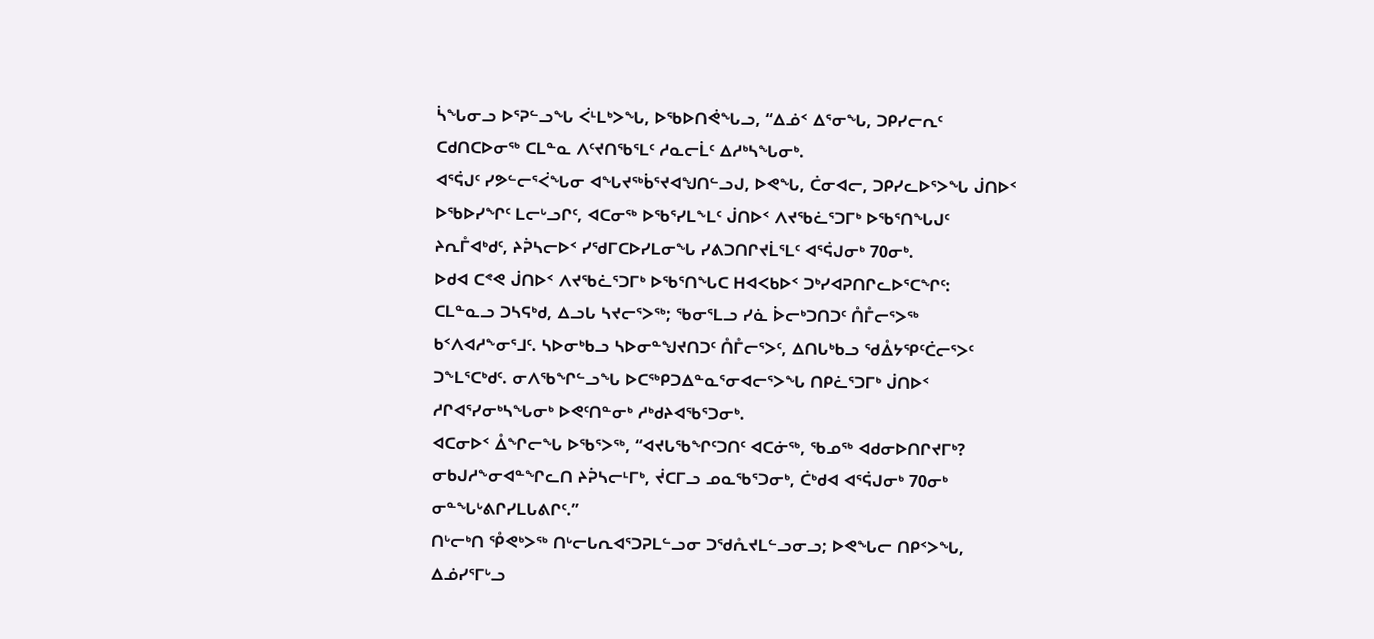ᓵᖓᓂᓗ ᐅᕐᕈᓪᓗᖓ ᐹᒻᒪᒃᐳᖓ, ᐅᖃᐅᑎᕚᖓᓗ, “ᐃᓅᑉ ᐃᕐᓂᖓ, ᑐᑭᓯᓕᕆᑦ ᑕᑯᑎᑕᐅᓂᖅ ᑕᒪᓐᓇ ᐱᑦᔪᑎᖃᕐᒪᑦ ᓱᓇᓕᒫᑦ ᐃᓱᒃᓴᖓᓂᒃ.
ᐊᕐᕌᒍᑦ ᓯᕗᓪᓕᕐᐹᖓᓂ ᐊᖓᔪᖅᑳᕐᔪᐊᖑᑎᓪᓗᒍ, ᐅᕙᖓ, ᑖᓂᐊᓕ, ᑐᑭᓯᓚᐅᕐᐳᖓ ᒎᑎᐅᑉ ᐅᖃᐅᓯᖏᑦ ᒪᓕᒡᓗᒋᑦ, ᐊᑕᓂᖅ ᐅᖃᕐᓯᒪᖕᒪᑦ ᒎᑎᐅᑉ ᐱᔪᖃᓛᕐᑐᒥᒃ ᐅᖃᕐᑎᖓᒍᑦ ᔨᕆᒤᐊᒃᑯᑦ, ᔨᕉᓴᓕᐅᑉ ᓯᖁᒥᑕᐅᓯᒪᓂᖓ ᓯᕕᑐᑎᒋᔪᒫᕐᒪᑦ ᐊᕐᕌᒍᓂᒃ 70ᓂᒃ.
ᐅᑯᐊ ᑕᕝᕙ ᒎᑎᐅᑉ ᐱᔪᖃᓛᕐᑐᒥᒃ ᐅᖃᕐᑎᖓᑕ ᕼᐊᐸᑲᐅᑉ ᑐᒃᓯᐊᕈᑎᒋᓚᐅᕐᑕᖏᑦ:
ᑕᒪᓐᓇᓗ ᑐᓴᕋᒃᑯ, ᐃᓗᒐ ᓴᔪᓕᕐᐳᖅ; ᖃᓂᕐᒪᓗ ᓯᓈ ᐆᓕᒃᑐᑎᑐᑦ ᑍᒤᓕᕐᐳᖅ ᑲᑉᐱᐊᓱᖕᓂᕐᒧᑦ. ᓴᐅᓂᒃᑲᓗ ᓴᐅᓂᓐᖑᔪᑎᑐᑦ ᑍᒤᓕᕐᐳᑦ, ᐃᑎᒐᒃᑲᓗ ᖁᐂᔭᕿᑦᑖᓕᕐᐳᑦ ᑐᖕᒪᕐᑕᒃᑯᑦ. ᓂᐱᖃᖏᓪᓗᖓ ᐅᑕᖅᑭᑐᐃᓐᓇᕐᓂᐊᓕᕐᐳᖓ ᑎᑭᓛᕐᑐᒥᒃ ᒎᑎᐅᑉ ᓱᒋᐊᕐᓯᓂᒃᓴᖓᓂᒃ ᐅᕙᑦᑎᓐᓂᒃ ᓱᒃᑯᔨᐊᖃᕐᑐᓂᒃ.
ᐊᑕᓂᐅᑉ ᐂᖏᓕᖓ ᐅᖃᕐᐳᖅ, “ᐊᔪᒐᖃᖏᑦᑐᑎᑦ ᐊᑕᓃᖅ, ᖃᓄᖅ ᐊᑯᓂᐅᑎᒋᔪᒥᒃ? ᓂᑲᒍᓱᖕᓂᐊᓐᖏᓚᑎ ᔨᕉᓴᓕᒻᒥᒃ, ᔫᑕᒥᓗ ᓄᓇᖃᕐᑐᓂᒃ, ᑖᒃᑯᐊ ᐊᕐᕌᒍᓂᒃ 70ᓂᒃ ᓂᓐᖓᒡᕕᒋᓯᒪᒐᕕᒋᑦ.”
ᑎᒡᓕᒃᑎ ᕾᕙᒃᐳᖅ ᑎᒡᓕᒐᕆᐊᕐᑐᕈᒪᓪᓗᓂ ᑐᖁᕅᔪᒪᓪᓗᓂᓗ; ᐅᕙᖓᓕ ᑎᑭᑉᐳᖓ, ᐃᓅᓯᕐᒥᒡᓗ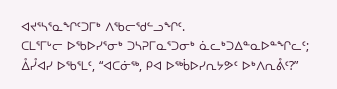ᐊᔪᕐᓴᕐᓇᖏᑦᑐᒥᒃ ᐱᖃᓕᖁᓪᓗᖏᑦ.
ᑕᒪᕐᒥᒡᓕ ᐅᖃᐅᓯᕐᓂᒃ ᑐᓴᕈᒥᓇᕐᑐᓂᒃ ᓈᓚᒃᑐᐃᓐᓇᐅᓐᖏᓚᑦ; ᐂᓮᐊᓯ ᐅᖃᕐᒪᑦ, “ᐊᑕᓃᖅ, ᑭᐊ ᐅᖅᑳᐅᓯᕆᔭᕗᑦ ᐅᒃᐱᕆᕔᑦ?”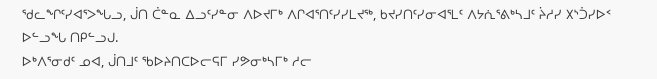ᖁᓚᖏᑦᓯᐊᕐᐳᖓᓗ, ᒎᑎ ᑖᓐᓇ ᐃᓗᑦᓯᓐᓂ ᐱᐅᔪᒥᒃ ᐱᒋᐊᕐᑎᑦᓯᓯᒪᔪᖅ, ᑲᔪᓯᑎᑦᓯᓂᐊᕐᒪᑦ ᐱᔭᕇᕐᕕᒃᓴᒧᑦ ᔩᓱᓯ ᙭ᔅᑑᓯᐅᑉ ᐅᓪᓗᖓ ᑎᑭᓪᓗᒍ.
ᐅᒃᐱᕐᓂᑯᑦ ᓄᐊ, ᒎᑎᒧᑦ ᖃᐅᔨᑎᑕᐅᓕᕋᒥ ᓯᕗᓂᒃᓴᒥᒃ ᓱᓕ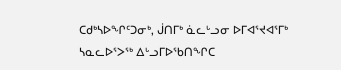ᑕᑯᒃᓴᐅᖏᑦᑐᓂᒃ, ᒎᑎᒥᒃ ᓈᓚᒡᓗᓂ ᐅᒥᐊᕐᔪᐊᕐᒥᒃ ᓴᓇᓚᐅᕐᐳᖅ ᐃᒡᓗᒥᐅᖃᑎᖏᑕ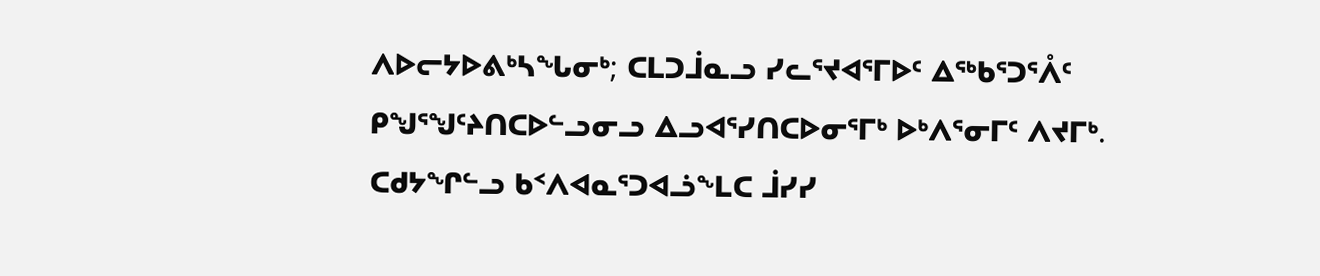ᐱᐅᓕᔭᐅᕕᒃᓴᖓᓂᒃ; ᑕᒪᑐᒨᓇᓗ ᓯᓚᕐᔪᐊᕐᒥᐅᑦ ᐃᖅᑲᕐᑐᕐᐰᑦ ᑭᖑᕐᖑᑦᔨᑎᑕᐅᓪᓗᓂᓗ ᐃᓗᐊᕐᓯᑎᑕᐅᓂᕐᒥᒃ ᐅᒃᐱᕐᓂᒥᑦ ᐱᔪᒥᒃ.
ᑕᑯᔭᖏᓪᓗ ᑲᑉᐱᐊᓇᕐᑐᐊᓘᖕᒪᑕ ᒨᓯᓯ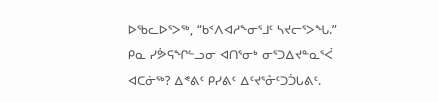ᐅᖃᓚᐅᕐᐳᖅ, “ᑲᑉᐱᐊᓱᖕᓂᕐᒧᑦ ᓴᔪᓕᕐᐳᖓ.”
ᑭᓇ ᓯᕘᕋᖏᓪᓗᓂ ᐊᑎᕐᓂᒃ ᓂᕐᑐᐃᔪᓐᓇᕐᐹ ᐊᑕᓃᖅ? ᐃᕝᕕᑦ ᑭᓯᕕᑦ ᐃᑦᔪᕐᓁᑦᑐᑑᒐᕕᑦ.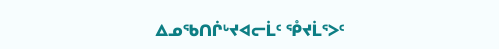ᐃᓄᖃᑎᒌᒡᔪᐊᓕᒫᑦ ᕾᔪᒫᕐᐳᑦ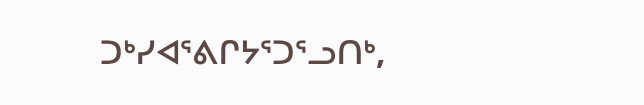ᑐᒃᓯᐊᕐᕕᒋᔭᕐᑐᕐᓗᑎᒃ,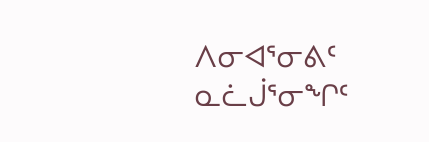ᐱᓂᐊᕐᓂᕕᑦ ᓇᓛᒎᕐᓂᖏᑦ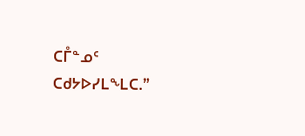ᑕᒤᓐᓄᑦ ᑕᑯᔭᐅᓯᒪᖕᒪᑕ.”